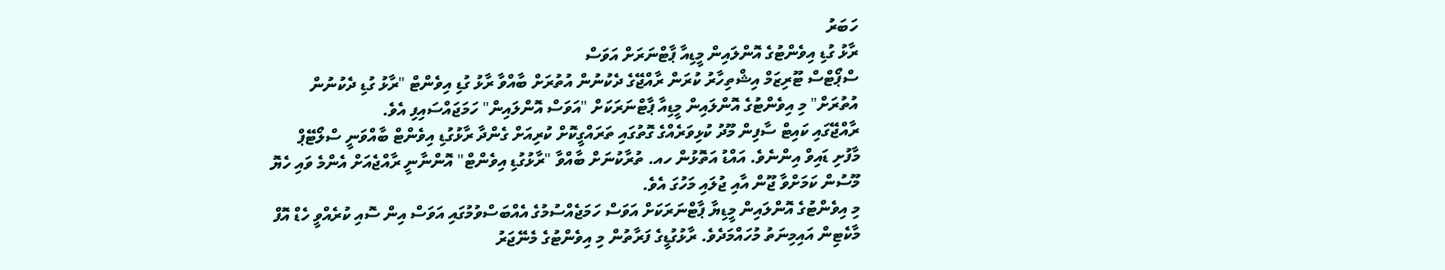ހަބަރު
ރާޅު ގުޑި އިވެންޓުގެ އޮންލައިން މީޑިއާ ޕާޓްނަރަށް އަވަސް
ސްޕޯޓްސް ޓޫރިޒަމް އިޝްތިހާރު ކުރަން ރާއްޖޭގެ ދެކުނުން އުތުރަށް ބާއްވާ ރާޅު ގުޑި އިވެންޓް "ރާޅު ގުޑި ދެކުނުން އުތުރަށް" މި އިވެންޓުގެ އޮންލައިން މީޑިއާ ޕާޓްނަރަކަށް "އަވަސް އޮންލައިން" ހަމަޖައްސައިފި އެވެ.
ރާއްޖޭގައި ކައިޓް ސާފިން މޫދު ކުޅިވަރެއްގެ ގޮތުގައި ތަރައްގީކޮށް ކުރިއަށް ގެންދާ ރާޅުގުޑި އިވެންޓް ބާއްވަނީ ސްލޯޓޭޕް މާފުށި ޑައިވް އިންނެވެ. އައްޑު އަތޮޅުން ހއ. ތުރާކުނަށް ބާއްވާ "ރާޅުގުޑި އިވެންޓް" އޮންނާނީ ރާއްޖެއަށް އެންމެ ވައި ހެޔޮ މޫސުން ކަމަށްވާ ޖޫން އާއި ޖުލައި މަހުގަ އެވެ.
މި އިވެންޓުގެ އޮންލައިން މީޑިޔާ ޕާޓްނަރަކަށް އަވަސް ހަމަޖެއްސުމުގެ އެއްބަސްވުމުގައި އަވަސް އިން ސޮއި ކުރެއްވީ ހެޑް އޮފް މާކެޓިން އައިމިނަތު މުހައްމަދެވެ. ރާޅުގުޑީގެ ފަރާތުން މި އިވެންޓުގެ މެނޭޖަރު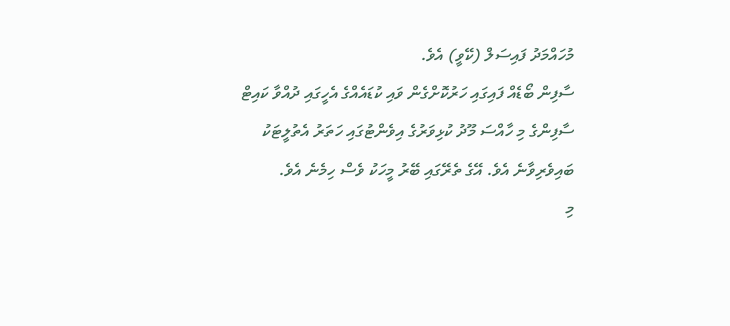މުހައްމަދު ފައިސަލް (ކޭވީ) އެވެ.
ސާފިން ބޯޑެއް ފައިގައި ހަރުކޮށްގެން ވައި ކުޑައެއްގެ އެހީގައި ދުއްވާ ކައިޓް ސާފިންގެ މި ހާއްސަ މޫދު ކުޅިވަރުގެ އިވެންޓުގައި ހަތަރު އެތުލީޓަކު ބައިވެރިވާނެ އެވެ. އޭގެ ތެރޭގައި ބޭރު މީހަކު ވެސް ހިމެނެ އެވެ.
މި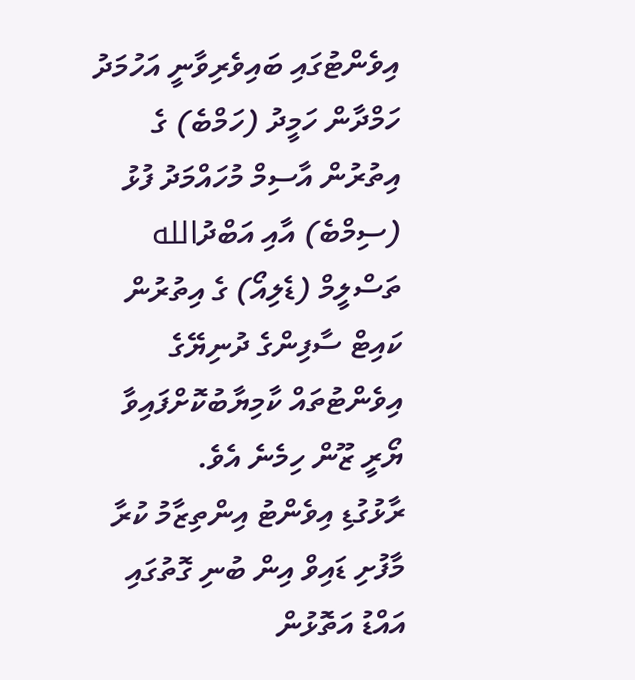އިވެންޓުގައި ބައިވެރިވާނީ އަހުމަދު ހަމްދާން ހަމީދު (ހަމްބެ) ގެ އިތުރުން އާސިމް މުހައްމަދު ފުޅު (ސިމްބެ) އާއި އަބްދުالله ތަސްލީމް (ޑެލިއޯ) ގެ އިތުރުން ކައިޓް ސާފިންގެ ދުނިޔޭގެ އިވެންޓުތައް ކާމިޔާބުކޮށްފައިވާ ޔޯރީ ޒޫން ހިމެނެ އެވެ.
ރާޅުގުޑި އިވެންޓު އިންތިޒާމު ކުރާ މާފުށި ޑައިވް އިން ބުނި ގޮތުގައި އައްޑު އަތޮޅުން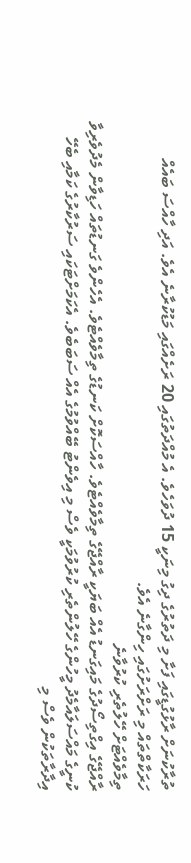ތުރާކުނަށް ރާޅުގުޑީގައި ފަށާ މި ދަތުރުގެ ދިގު މިނަކީ 15 ދުވަހެވެ. އެ މުއްދަތުގައި 20 ރަށެއްގައި މަޑުކުރާނެ އެވެ. އަދި ހާއްސަ ބައެއް ހަރަކާތްތައް މި ރަށްރަށުގައި ހިންގާނެ އެވެ.
ތިމާވެއްޓަށް ހޭލުތެރި ކުރުވާނެ
ރާއްޖޭގެ އިގްތިސޯދުގެ މައިގަނޑު އެއް ބަޔަކީ ރާއްޖޭގެ ތިމާވެއްޓެވެ. ހާއްސަކޮށް ކަނޑުގެ ތިމާވެއްޓެވެ. އެހެންވެ ގަނޑުތައް ހަޑިވާން މެދުވެރިވާ ކުނީގެ މައްސަލައާމެދު މީހުންގެ ހޭލުންތެރި ކުރުވުމަކީ ވެސް މި އިވެންޓު ބޭއްވުމުގެ އެއް ސަބަބެވެ. އެކަމަށްޓަކައި ސަރުކާރުގެ ކަމާއި ބެހޭ އިދާރާތަކުން ވެސް މި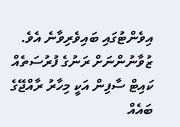އިވެންޓުގައި ބައިވެރިވާނެ އެވެ.
ޒުވާނުންނަށް ރަނުގެ ފުރުސަތެއް
ކައިޓް ސާފިން އަކީ މިހާރު ރާއްޖޭގެ ބައެއް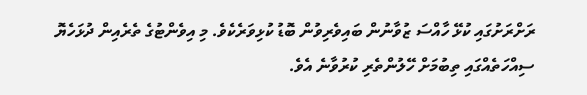ރަށްރަށުގައި ކުޅޭ ހާއްސަ ޒުވާނުން ބައިވެރިވުން ބޮޑު ކުޅިވަރެކެވެ. މި އިވެންޓުގެ ތެރެއިން ދުޅަހެޔޮ ސިއްހަތެއްގައި ތިބުމަށް ހޭލުންތެރި ކުރުވާނެ އެވެ.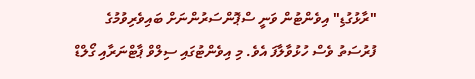"ރާޅުގުޑި" އިވެންޓުން ވަނީ ސްޕޮންސަރުންނަށް ބައިވެރިވުމުގެ ފުރުސަތު ވެސް ހުޅުވާލާފަ އެވެ. މި އިވެންޓުގައި ސިލްވް ޕާޓްނަރާއި ގޯލްޑް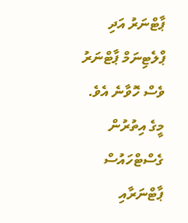ޕާޓްނަރު އަދި ޕްލެޓިނަމް ޕާޓްނަރު ވެސް ހޮވާނެ އެވެ. މީގެ އިތުރުން ގެސްޓްހައުސް ޕާޓްނަރާއި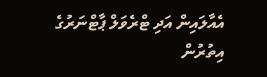އެއާލައިން އަދި ޓްރެވަލް ޕާޓްނަރުގެ އިތުރުން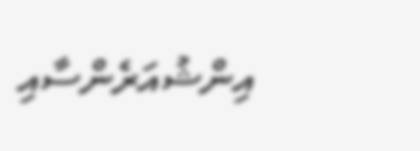އިންޝުއަރެންސާއި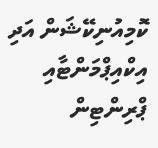ކޮމިއުނިކޭޝަން އަދި އިކްއިޕްމަންޓާއި ޕްރިންޓިން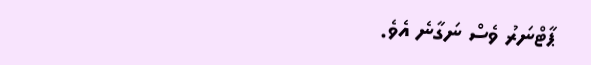ޕާޓްނަރު ވެސް ނަގާނެ އެވެ.